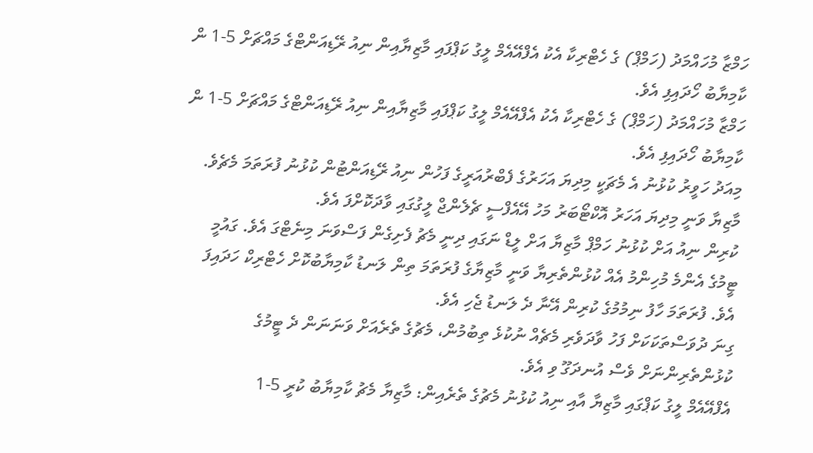ހަމްޒާ މުހައްމަދު (ހަމްޕް) ގެ ހެޓްރިކާ އެކު އެފްއޭއެމް ލީގު ކަޕްފައި މާޒިޔާއިން ނިއު ރޭޑިއަންޓްގެ މައްޗަށް 5-1 ން ކާމިޔާބު ހޯދައިފި އެވެ.
ހަމްޒާ މުހައްމަދު (ހަމްޕް) ގެ ހެޓްރިކާ އެކު އެފްއޭއެމް ލީގު ކަޕްފައި މާޒިޔާއިން ނިއު ރޭޑިއަންޓްގެ މައްޗަށް 5-1 ން ކާމިޔާބު ހޯދައިފި އެވެ.
މިއަދު ހަވީރު ކުޅުނު އެ މެޗަކީ މިދިޔަ އަހަރުގެ ފެބްރުއަރީގެ ފަހުން ނިއު ރޭޑިއަންޓުން ކުޅުނު ފުރަތަމަ މެޗެވެ. މާޒިޔާ ވަނީ މިދިޔަ އަހަރު އޮކްޓޯބަރު މަހު އޭއެފްސީ ޗެލެންޖް ލީގުގައި ވާދަކޮށްފަ އެވެ.
ކުރިން ނިއު އަށް ކުޅުނު ހަމްޕް މާޒިޔާ އަށް ލީޑް ނަގައި ދިނީ މެޗު ފެށިގެން ފަސްވަނަ މިނެޓްގަ އެވެ. ގައުމީ ޓީމުގެ އެންމެ މުހިންމު އެއް ކުޅުންތެރިޔާ ވަނީ މާޒިޔާގެ ފުރަތަމަ ތިން ލަނޑު ކާމިޔާބުކޮށް ހެޓްރިކް ހަދައިފަ އެވެ. ފުރަތަމަ ހާފު ނިމުމުގެ ކުރިން އޭނާ ދެ ލަނޑު ޖެހި އެވެ.
ގިނަ ދުވަސްތަކަކަށް ފަހު ވާދަވެރި މެޗެއް ނުކުޅެ ތިބުމުން، މެޗުގެ ތެރެއަށް ވަނަނަން ދެ ޓީމުގެ ކުޅުންތެރިންނަށް ވެސް އުނދަގޫ ވި އެވެ.
އެފްއޭއެމް ލީގު ކަޕްގައި މާޒިޔާ އާއި ނިއު ކުޅުނު މެޗުގެ ތެރެއިން: މާޒިޔާ މެޗު ކާމިޔާބު ކުރީ 5-1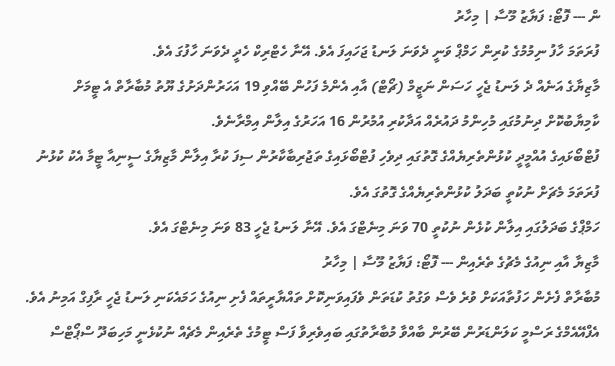ން --- ފޮޓޯ: ފަޔާޒު މޫސާ | މިހާރު
ފުރަތަމަ ހާފު ނިމުމުގެ ކުރިން ހަމްޕް ވަނީ ދެވަނަ ލަނޑު ޖަހައިފަ އެވެ. އޭނާ ހެޓްރިކް ހެދީ ދެވަނަ ހާފުގަ އެވެ.
މާޒިޔާގެ އަނެއް ދެ ލަނޑު ޖެހީ ހަސަން ނަޒީމް (ޗޯޓް) އާއި އެންމެ ފަހުން ބޭއްވި 19 އަހަރުންދަށުގެ ޔޫތު މުބާރާތް އެ ޓީމަށް ކާމިޔާބުކޮށް ދިނުމުގައި މުހިންމު ދައުރެއް އަދާކުރި އުމުރުން 16 އަހަރުގެ އިލާން އިމްރާނެވެ.
ފުޓްބޯޅައިގެ އުއްމީދީ ކުޅުންތެރިޔެއްގެ ގޮތުގައި ދިވެހި ފުޓްބޯޅައިގެ ތަޖުރިބާކާރުން ސިފަ ކުރާ އިލާން މާޒިޔާގެ ސީނިއާ ޓީމާ އެކު ކުޅުނު ފުރަތަމަ މެޗަށް ނުކުތީ ބަދަލު ކުޅުންތެރިޔެއްގެ ގޮތުގަ އެވެ.
ހަމްޕްގެ ބަދަލުގައި އިލާން ކުޅެން ނުކުތީ 70 ވަނަ މިނެޓްގަ އެވެ. އޭނާ ލަނޑު ޖެހީ 83 ވަނަ މިނެޓްގަ އެވެ.
މާޒިޔާ އާއި ނިއުގެ މެޗުގެ ތެރެއިން --- ފޮޓޯ: ފަޔާޒު މޫސާ | މިހާރު
މުބާރާތް ފެށެން ހަފުތާއަކަށް ވުރެ ވެސް ވަގުތު ކުޑަތަން ވެފައިވަނިކޮށް ތައްޔާރީތައް ފެށި ނިއުގެ ހަމައެކަނި ލަނޑު ޖެހީ ރާފިގް އަމިނު އެވެ.
އެފްއޭއެމްގެ ރަސްމީ ކަލަންޑަރުން ބޭރުން ބާއްވާ މުބާރާތުގައި ބައިވެރިވާ ފަސް ޓީމުގެ ތެރެއިން މެޗެއް ނުކުޅެނީ މަހިބަދޫ ސްޕޯޓްސް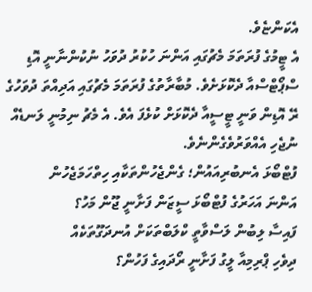އެކަންޏެވެ.
އެ ޓީމުގެ ފުރަތަމަ މެޗުގައި އަންނަ ހުކުރު ދުވަހު ނުކުންނާނީ އޮޑި ސްޕޯޓްސްއާ ދެކޮޅަށެވެ. މުބާރާތުގެ ފުރަތަމަ މެޗުގައި އަދިއްތަ ދުވަހުގެ ރޭ އޮޑިން ވަނީ ޓީސީއާ ދެކޮޅަށް ކުޅެފަ އެވެ. އެ މެޗު ނިމުނީ ލަނޑެއް ނުޖެހި އެއްވަރުވެގެންނެވެ.
ފުޓްބޯޅަ އެނބުރިއައުން؛ ގެންޖެހުންތަކާއި ހިތްހަމަޖެހުން
އަންނަ އަހަރުގެ ފުޓްބޯޅަ ސީޒަން ފަށާނީ ޖޫން މަހު؟
ފައިސާ ލިބުން ލަސްވާތީ ކްލަބްތަކަށް އުނދަގޫތަކެއް
ދިވެހި ޕްރިމިއާ ލީގު ފަށާނީ ރޯދައިގެ ފަހުން؟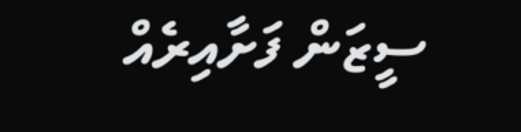ސީޒަން ފަށާއިރެއް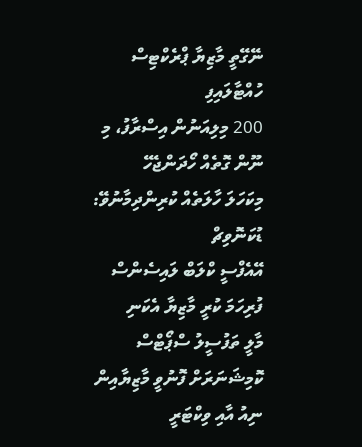ނޭގޭތީ މާޒިޔާ ޕްރެކްޓިސް ހުއްޓާލައިފި
200 މިލިއަނުން އިސްރާފު، މި ނޫން ގޮތެއް ހޯދަންޖެހޭ
މިކަހަލަ ހާލަތެއް ކުރިންދިމާނުވޭ: ޑުކަނޮވިޗް
އޭއެފްސީ ކްލަބް ލައިސެންސް ފުރިހަމަ ކުރީ މާޒިޔާ އެކަނި
މާލީ ތަފުސީލު ސްޕޯޓްސް ކޮމިޝަނަރަށް ފޮނުވީ މާޒިޔާއިން
ނިއު އާއި ވިކްޓަރީ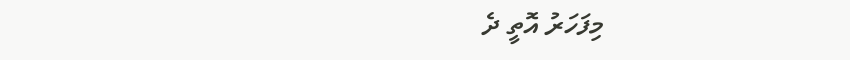މިފަހަރު އޮތީ ދެ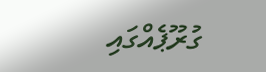ގުރޫޕެއްގައި